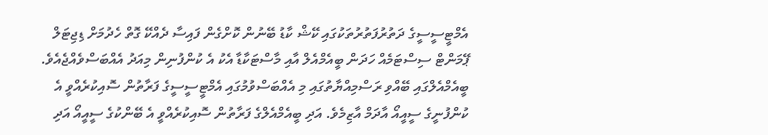އެމްޓީސީސީގެ ދަތުރުފަތުރުތަކުގައި ކޭޝް ކާޑު ބޭނުން ކޮށްގެން ފައިސާ ދެއްކޭ ގޮތް ހެދުމަށް ޑިޖިޓަލް ޕޭމަންޓް ސިސްޓަމެއް ހަދަން ބީއެމްއެލް އާއި މާސްޓަކާޑާ އެކު އެ ކުންފުނިން މިއަދު އެއްބަސްވެއްޖެއެވެ.
ބީއެމްއެލްގައި ބޭއްވި ރަސްމިއްޔާތުގައި މި އެއްބަސްވުމުގައި އެމްޓީސީސީގެ ފަރާތުން ސޮއިކުރެއްވީ އެ ކުންފުނީގެ ސީއީއޯ އާދަމް އާޒިމެވެ. އަދި ބީއެމްއެލްގެ ފަރާތުން ސޮއިކުރެއްވީ އެ ބޭންކުގެ ސީއީއޯ އަދި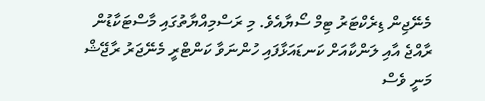މެނޭޖިން ޑިރެކްޓަރު ޓިމް ސޯޔާއެވެ. މި ރަސްމިއްޔާތުގައި މާސްޓަކާޑުން ރާއްޖެ އާއި ލަންކާއަށް ކަނޑައަޅާފައި ހުންނަވާ ކަންޓްރީ މެނޭޖަރު ރާޖޭޝް މަނީ ވެސް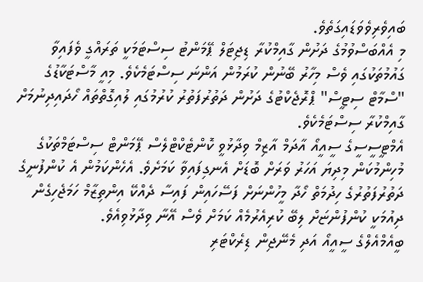ބައިވެރިވެވަޑައިގަތެވެ.
މި އެއްބަސްވުމުގެ ދަށުން ގާއިމްކުރާ ޑިޖިޓަލް ޕޭމަންޓު ސިސްޓަމަކީ ތަރައްގީ ވެފައިވާ ގައުމުތަކުގައި ވެސް މިހާރު ބޭނުން ކުރަމުން އަންނަ ސިސްޓަމެކެވެ. މިއީ މާސްޓަކާޑުގެ "ސްމާޓް ސިޓީސް" ޕްރޮޖެކްޓުގެ ދަށުން ދަތުރުފަތުރު ކުރުމުގައި ލުއިގޮތްތައް ހޯދައިދިނުމަށް ގާއިމްކުރާ ސިސްޓަމެކެވެ.
އެމްޓީސީސީގެ ސީއީއޯ އާދަމް އާޒިމް ވިދާޅުވީ ކޮންޓެކްޓްލެސް ޕޭމަންޓް ސިސްޓަމްތަކުގެ މުހިންމުކަން މިދިޔަ އަހަރު ވަރަށް ބޮޑަށް އެނގިފައިވާ ކަމަށެވެ. އެހެންކަމުން އެ ކުންފުނީގެ ދަތުރުފަތުރުގެ ހިދުމަތް ހޯދާ މީހުންނަށް ފަސޭހައިން ފައިސާ ދެއްކޭ އިންތިޒާމް ހަމަޖެހިގެން ދިއުމަކީ ކުންފުންޏަށް ލިބޭ ކުރިއެރުމެއް ކަމަށް ވެސް އޭނާ ވިދާޅުވިއެވެ.
ބީއެމްއެލްގެ ސީއީއޯ އަދި މެނޭޖިން ޑިރެކްޓަރި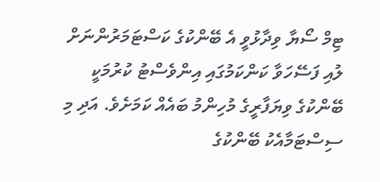ޓިމް ސޯޔާ ވިދާޅުވީ އެ ބޭންކުގެ ކަސްޓަމަރުންނަށް ލުއި ފަސޭހަވާ ކަންކަމުގައި އިންވެސްޓު ކުރުމަކީ ބޭންކުގެ ވިޔަފާރީގެ މުހިންމު ބައެއް ކަމަށެވެ. އަދި މި ސިސްޓަމާއެކު ބޭންކުގެ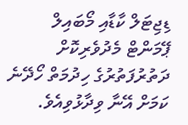ޑިޖިޓަލް ކާޑާއި މޯބައިލް ޕޭމަންޓް މެދުވެރިކޮށް ދަތުރުފަތުރުގެ ހިދުމަތް ހޯދޭނެ ކަމަށް އޭނާ ވިދާޅުވިއެވެ.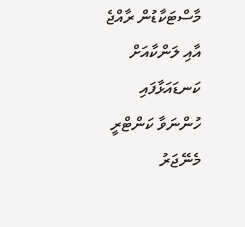މާސްޓަކާޑުން ރާއްޖެ އާއި ލަންކާއަށް ކަނޑައަޅާފައި ހުންނަވާ ކަންޓްރީ މެނޭޖަރު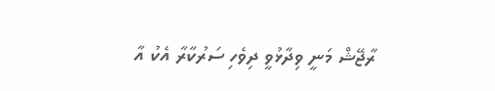ރާޖޭޝް މަނީ ވިދާޅުވީ ދިވެހި ސަރުކާރާ އެކު އާ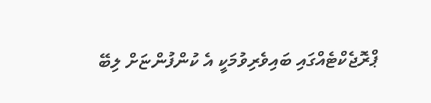ޕްރޮޖެކްޓެއްގައި ބައިވެރިވުމަކީ އެ ކުންފުންޏަށް ލިބޭ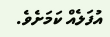އުފަލެއް ކަމަށެވެ.